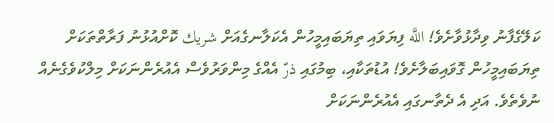ކަލޭގެފާނު ވިދާޅުވާށެވެ! اللَّه ފިޔަވައި ތިޔަބައިމީހުން އެކަލާނގެއަށް شريك ކޮށްއުޅުނު ފަރާތްތަކަށް ތިޔަބައިމީހުން ގޮވައިބަލާށެވެ! އުޑުތަކާއި، ބިމުގައި ذرّ އެއްގެ މިންވަރުވެސް އެއުރެންނަކަށް މިލްކުވެގެނެއް ނުވެތެވެ. އަދި އެ ދެތާނގައި އެއުރެންނަކަށް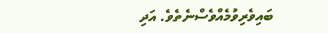ބައިވެރިވުމެއްވެސްނެތެވެ. އަދި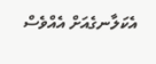އެކަލާނގެއަށް އެއްވެސް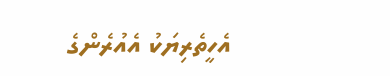އެހީތެރިޔަކު އެއުރެންގެ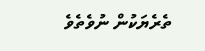ތެރެޔަކުން ނުވެތެވެ